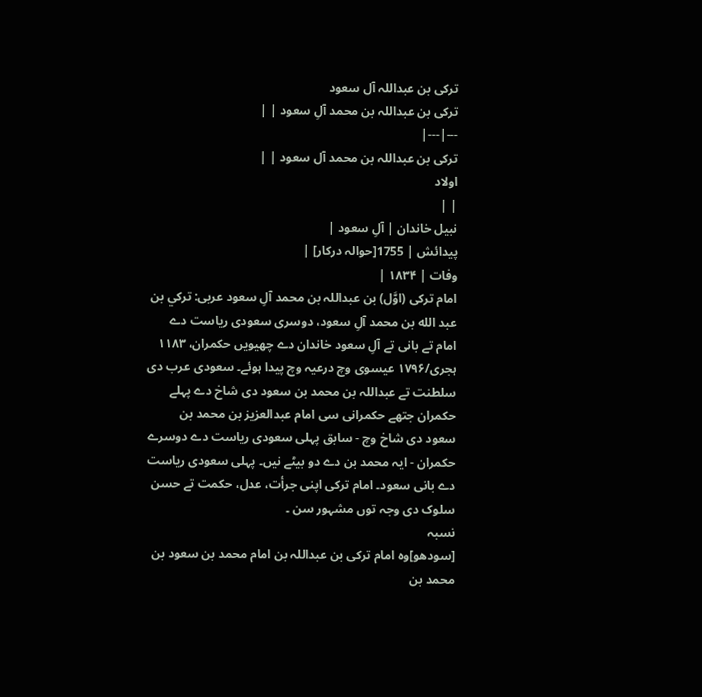ترکی بن عبداللہ آل سعود
ترکی بن عبداللہ بن محمد آلِ سعود | |
---|---|
ترکی بن عبداللہ بن محمد آل سعود | |
اولاد
| |
نبیل خاندان | آلِ سعود |
پیدائش | 1755[حوالہ درکار] |
وفات | ۱۸۳۴ |
امام ترکی (اوَّل) بن عبداللہ بن محمد آلِ سعود عربی: تركي بن عبد الله بن محمد آلِ سعود، دوسری سعودی ریاست دے امام تے بانی تے آلِ سعود خاندان دے چھیويں حکمران، ۱۱۸۳ ہجری/۱۷۹۶ عیسوی وچ درعیہ وچ پیدا ہوئے۔ سعودی عرب دی سلطنت تے عبداللہ بن محمد بن سعود دی شاخ دے پہلے حکمران جتھے حکمرانی سی امام عبدالعزیز بن محمد بن سعود دی شاخ وچ - سابق پہلی سعودی ریاست دے دوسرے حکمران - ایہ محمد بن دے دو بیٹے نيں۔ پہلی سعودی ریاست دے بانی سعود۔ امام ترکی اپنی جرأت، عدل، حکمت تے حسن سلوک دی وجہ توں مشہور سن ۔
نسبہ
[سودھو]وہ امام ترکی بن عبداللہ بن امام محمد بن سعود بن محمد بن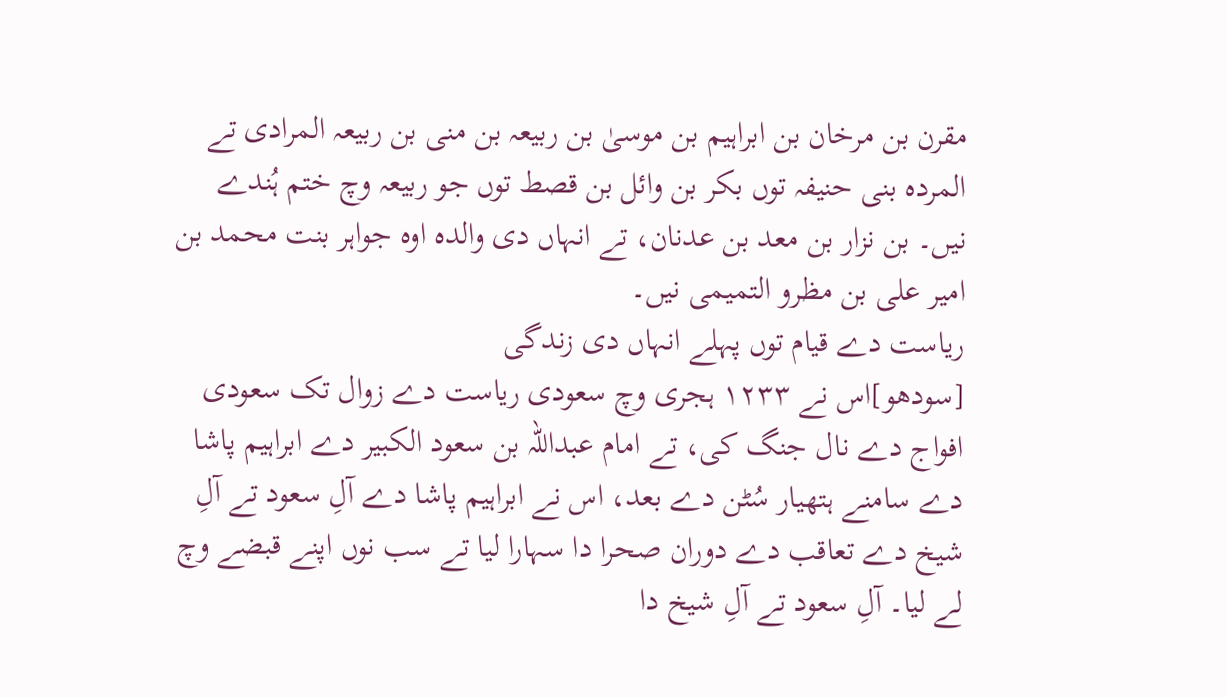مقرن بن مرخان بن ابراہیم بن موسیٰ بن ربیعہ بن منی بن ربیعہ المرادی تے المردہ بنی حنیفہ توں بکر بن وائل بن قصط توں جو ربیعہ وچ ختم ہُندے نيں۔ بن نزار بن معد بن عدنان، تے انہاں دی والدہ اوہ جواہر بنت محمد بن امیر علی بن مظرو التمیمی نيں۔
ریاست دے قیام توں پہلے انہاں دی زندگی
[سودھو]اس نے ۱۲۳۳ ہجری وچ سعودی ریاست دے زوال تک سعودی افواج دے نال جنگ کی، تے امام عبداللہ بن سعود الکبیر دے ابراہیم پاشا دے سامنے ہتھیار سُٹن دے بعد، اس نے ابراہیم پاشا دے آلِ سعود تے آلِ شیخ دے تعاقب دے دوران صحرا دا سہارا لیا تے سب نوں اپنے قبضے وچ لے لیا۔ آلِ سعود تے آلِ شیخ دا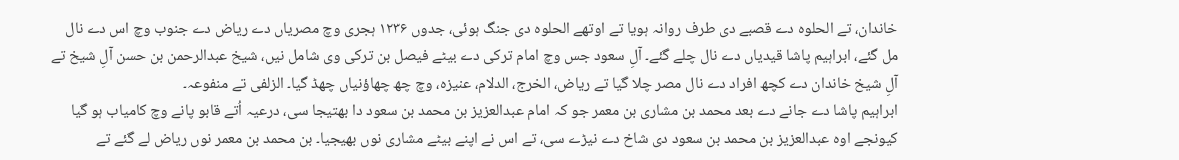خاندان، تے الحلوہ دے قصبے دی طرف روانہ ہويا تے اوتھے الحلوہ دی جنگ ہوئی، جدوں ۱۲۳۶ ہجری وچ مصریاں دے ریاض دے جنوب وچ اس دے نال مل گئے، ابراہیم پاشا قیدیاں دے نال چلے گئے۔ آلِ سعود جس وچ امام ترکی دے بیٹے فیصل بن ترکی وی شامل نيں، شیخ عبدالرحمن بن حسن آلِ شیخ تے آلِ شیخ خاندان دے کچھ افراد دے نال مصر چلا گیا تے ریاض، الخرج، الدلام، عنیزہ، وچ چھ چھاؤنیاں چھڈ گیا۔ الزلفی تے منفوعہ۔
ابراہیم پاشا دے جانے دے بعد محمد بن مشاری بن معمر جو کہ امام عبدالعزیز بن محمد بن سعود دا بھتیجا سی، درعیہ اُتے قابو پانے وچ کامیاب ہو گیا کیونجے اوہ عبدالعزیز بن محمد بن سعود دی شاخ دے نیڑے سی، تے اس نے اپنے بیٹے مشاری نوں بھیجیا۔ بن محمد بن معمر نوں ریاض لے گئے تے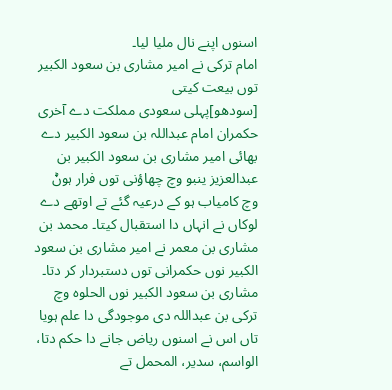اسنوں اپنے نال ملیا لیا۔
امام ترکی نے امیر مشاری بن سعود الکبیر توں بیعت کيتی
[سودھو]پہلی سعودی مملکت دے آخری حکمران امام عبداللہ بن سعود الکبیر دے بھائی امیر مشاری بن سعود الکبیر بن عبدالعزیز ینبو وچ چھاؤنی توں فرار ہوݨ وچ کامیاب ہو کے درعیہ گئے تے اوتھے دے لوکاں نے انہاں دا استقبال کيتا۔ محمد بن مشاری بن معمر نے امیر مشاری بن سعود الکبیر نوں حکمرانی توں دستبردار کر دتا۔
مشاری بن سعود الکبیر نوں الحلوہ وچ ترکی بن عبداللہ دی موجودگی دا علم ہويا تاں اس نے اسنوں ریاض جانے دا حکم دتا، الواسم، سدیر، المحمل تے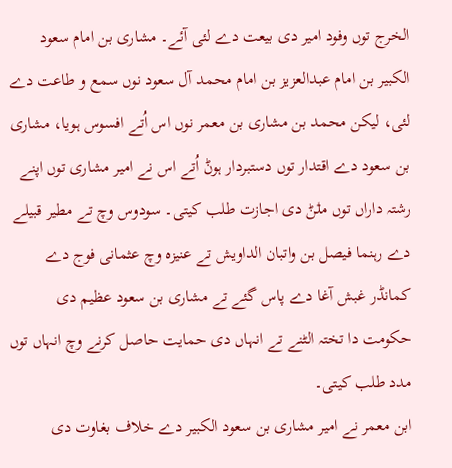الخرج توں وفود امیر دی بیعت دے لئی آئے۔ مشاری بن امام سعود الکبیر بن امام عبدالعزیز بن امام محمد آل سعود نوں سمع و طاعت دے لئی، لیکن محمد بن مشاری بن معمر نوں اس اُتے افسوس ہويا، مشاری بن سعود دے اقتدار توں دستبردار ہوݨ اُتے اس نے امیر مشاری توں اپنے رشتہ داراں توں مݪݨ دی اجازت طلب کيتی۔ سودوس وچ تے مطیر قبیلے دے رہنما فیصل بن واتبان الداویش تے عنیزہ وچ عثمانی فوج دے کمانڈر غبش آغا دے پاس گئے تے مشاری بن سعود عظیم دی حکومت دا تختہ الٹنے تے انہاں دی حمایت حاصل کرنے وچ انہاں توں مدد طلب کيتی۔
ابن معمر نے امیر مشاری بن سعود الکبیر دے خلاف بغاوت دی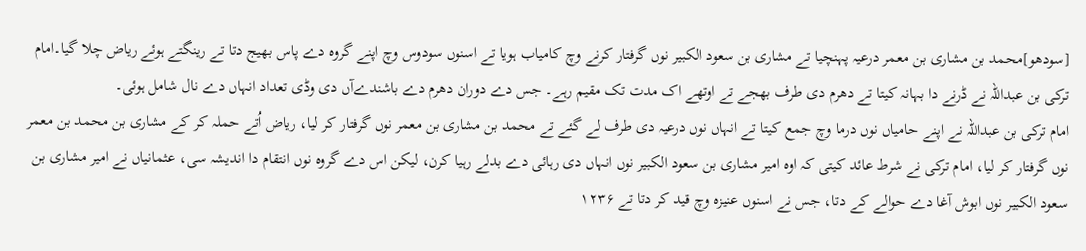[سودھو]محمد بن مشاری بن معمر درعیہ پہنچیا تے مشاری بن سعود الکبیر نوں گرفتار کرنے وچ کامیاب ہويا تے اسنوں سودوس وچ اپنے گروہ دے پاس بھیج دتا تے رینگتے ہوئے ریاض چلا گیا۔امام ترکی بن عبداللہ نے ڈرنے دا بہانہ کيتا تے دھرم دی طرف بھجے تے اوتھے اک مدت تک مقیم رہے۔ جس دے دوران دھرم دے باشندےآں دی وڈی تعداد انہاں دے نال شامل ہوئی۔
امام ترکی بن عبداللہ نے اپنے حامیاں نوں درما وچ جمع کيتا تے انہاں نوں درعیہ دی طرف لے گئے تے محمد بن مشاری بن معمر نوں گرفتار کر ليا، ریاض اُتے حملہ کر کے مشاری بن محمد بن معمر نوں گرفتار کر ليا، امام ترکی نے شرط عائد کيتی کہ اوہ امیر مشاری بن سعود الکبیر نوں انہاں دی رہائی دے بدلے رہیا کرن، لیکن اس دے گروہ نوں انتقام دا اندیشہ سی، عثمانیاں نے امیر مشاری بن سعود الکبیر نوں ابوش آغا دے حوالے کے دتا، جس نے اسنوں عنیزہ وچ قید کر دتا تے ۱۲۳۶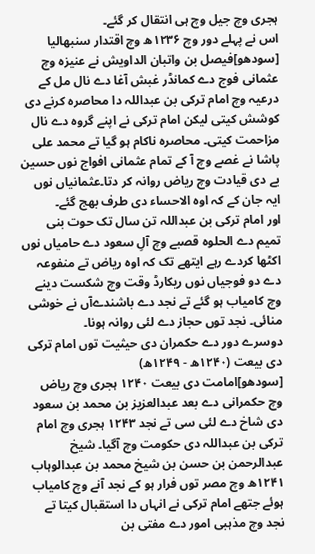ہجری وچ جیل وچ ہی انتقال کر گئے۔
اس نے پہلے دور وچ ۱۲۳۶ھ وچ اقتدار سنبھالیا
[سودھو]فیصل بن واتبان الداویش نے عنیزہ وچ عثمانی فوج دے کمانڈر غبش آغا دے نال مل کے درعیہ وچ امام ترکی بن عبداللہ دا محاصرہ کرنے دی کوشش کيتی لیکن امام ترکی نے اپنے گروہ دے نال مزاحمت کيتی۔ محاصرہ ناکام ہو گیا تے محمد علی پاشا نے غصے وچ آ کے تمام عثمانی افواج نوں حسین بے دی قیادت وچ ریاض روانہ کر دتا۔عثمانیاں نوں ایہ جان کے کہ اوہ الاحساء دی طرف بھج گئے۔
اور امام ترکی بن عبداللہ تن سال تک حوت بنی تمیم دے الحلوہ قصبے وچ آلِ سعود دے حامیاں نوں اکٹھا کردے رہے ایتھے تک کہ اوہ ریاض تے منفوعہ دے دو فوجیاں نوں ریکارڈ وقت وچ شکست دینے وچ کامیاب ہو گئے تے نجد دے باشندےآں نے خوشی منائی۔ نجد توں حجاز دے لئی روانہ ہونا۔
دوسرے دور دے حکمران دی حیثیت توں امام ترکی دی بیعت (۱۲۴۰ھ - ۱۲۴۹ھ)
[سودھو]امامت دی بیعت ۱۲۴۰ ہجری وچ ریاض وچ حکمرانی دے بعد عبدالعزیز بن محمد بن سعود دی شاخ دے لئی سی تے نجد ۱۲۴۳ ہجری وچ امام ترکی بن عبداللہ دی حکومت وچ آگیا۔ شیخ عبدالرحمن بن حسن بن شیخ محمد بن عبدالوہاب ۱۲۴۱ھ وچ مصر توں فرار ہو کے نجد آنے وچ کامیاب ہوئے جتھے امام ترکی نے انہاں دا استقبال کيتا تے نجد وچ مذہبی امور دے مفتی بن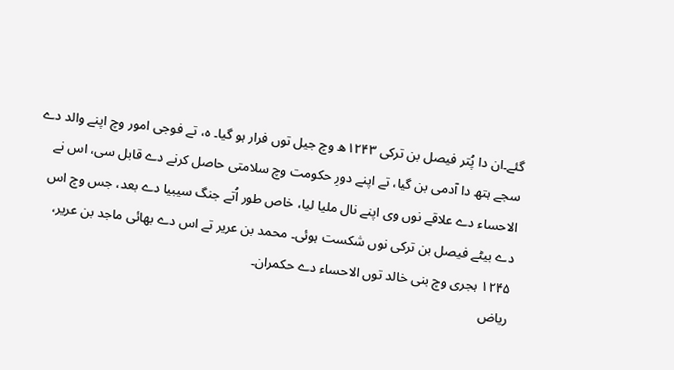گئے۔ان دا پُتر فیصل بن ترکی ۱۲۴۳ھ وچ جیل توں فرار ہو گیا۔ ہ، تے فوجی امور وچ اپنے والد دے سجے ہتھ دا آدمی بن گیا، تے اپنے دورِ حکومت وچ سلامتی حاصل کرنے دے قابل سی، اس نے الاحساء دے علاقے نوں وی اپنے نال ملیا لیا، خاص طور اُتے جنگ سیبیا دے بعد، جس وچ اس دے بیٹے فیصل بن ترکی نوں شکست ہوئی۔ محمد بن عریر تے اس دے بھائی ماجد بن عریر، ۱۲۴۵ ہجری وچ بنی خالد توں الاحساء دے حکمران۔
ریاض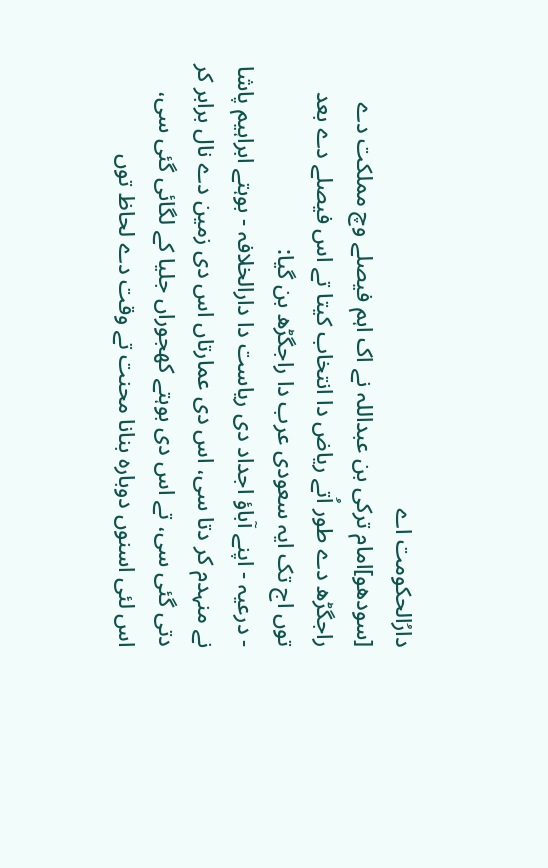دارُالحکومت اے
[سودھو]امام ترکی بن عبداللہ نے اک اہم فیصلے وچ مملکت دے راجگڑھ دے طور اُتے ریاض دا انتخاب کيتا تے اس فیصلے دے بعد توں اج تک ایہ سعودی عرب دا راجگڑھ بن گیا:
- درعیہ - اپنے آباؤ اجداد دی ریاست دا دارالخلافہ - بوہتے ابراہیم پاشا نے منہدم کر دتا سی، اس دی عمارتاں اس دی زمین دے نال برابر کر دتی گئی سی، تے اس دی بوہتے کھجوراں جلیا کے لگائی گئی سی، اس لئی اسنوں دوبارہ بنانا محنت تے وقت دے لحاظ توں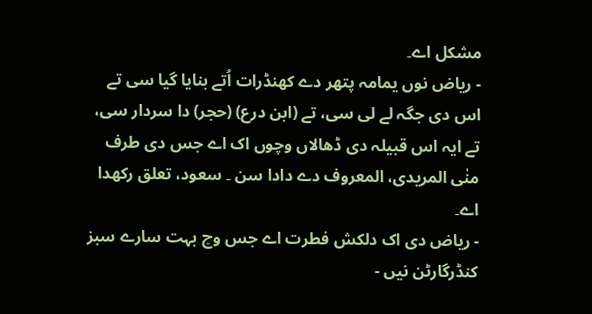مشکل اے۔
- ریاض نوں یمامہ پتھر دے کھنڈرات اُتے بنایا گیا سی تے اس دی جگہ لے لی سی، تے (ابن درع) (حجر) دا سردار سی، تے ایہ اس قبیلہ دی ڈھالاں وچوں اک اے جس دی طرف منٰی المریدی، المعروف دے دادا سن ۔ سعود، تعلق رکھدا اے۔
- ریاض دی اک دلکش فطرت اے جس وچ بہت سارے سبز کنڈرگارٹن نيں -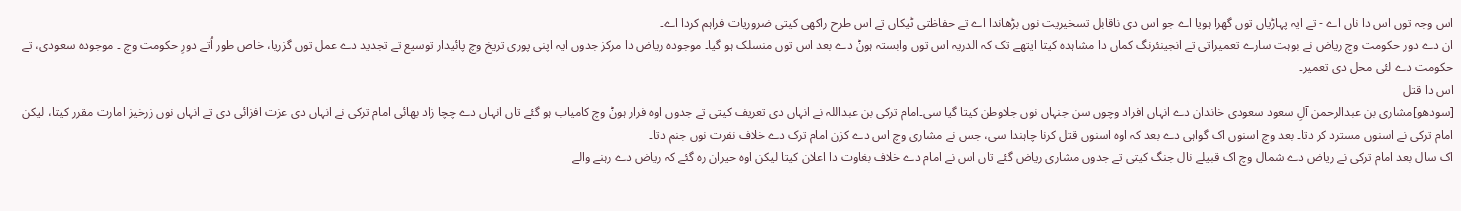اس وجہ توں اس دا ناں اے - تے ایہ پہاڑیاں توں گھرا ہويا اے جو اس دی ناقابل تسخیریت نوں بڑھاندا اے تے حفاظتی ٹیکاں تے اس طرح راکھی کيتی ضروریات فراہم کردا اے۔
ان دے دور حکومت وچ ریاض نے بوہت سارے تعمیراتی تے انجینئرنگ کماں دا مشاہدہ کيتا ایتھے تک کہ الدریہ اس توں وابستہ ہوݨ دے بعد اس توں منسلک ہو گیا۔ موجودہ ریاض دا مرکز جدوں ایہ اپنی پوری تریخ وچ پائیدار توسیع تے تجدید دے عمل توں گزریا، خاص طور اُتے دورِ حکومت وچ ۔ موجودہ سعودی، تے حکومت دے لئی محل دی تعمیر۔
اس دا قتل
[سودھو]مشاری بن عبدالرحمن آلِ سعود سعودی خاندان دے انہاں افراد وچوں سن جنہاں نوں جلاوطن کيتا گیا سی۔امام ترکی بن عبداللہ نے انہاں دی تعریف کيتی تے جدوں اوہ فرار ہوݨ وچ کامیاب ہو گئے تاں انہاں دے چچا زاد بھائی امام ترکی نے انہاں دی عزت افزائی دی تے انہاں نوں زرخیز امارت مقرر کیتا، لیکن امام ترکی نے اسنوں مسترد کر دتا۔ بعد وچ اسنوں اک گواہی دے بعد کہ اوہ اسنوں قتل کرنا چاہندا سی، جس نے مشاری وچ اس دے کزن امام ترک دے خلاف نفرت نوں جنم دتا۔
اک سال بعد امام ترکی نے ریاض دے شمال وچ اک قبیلے نال جنگ کيتی تے جدوں مشاری ریاض گئے تاں اس نے امام دے خلاف بغاوت دا اعلان کيتا لیکن اوہ حیران رہ گئے کہ ریاض دے رہنے والے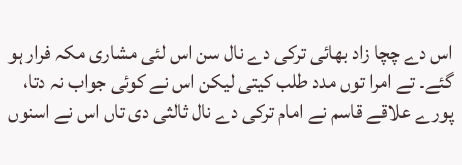اس دے چچا زاد بھائی ترکی دے نال سن اس لئی مشاری مکہ فرار ہو گئے۔ تے امرا توں مدد طلب کيتی لیکن اس نے کوئی جواب نہ دتا، پورے علاقے قاسم نے امام ترکی دے نال ثالثی دی تاں اس نے اسنوں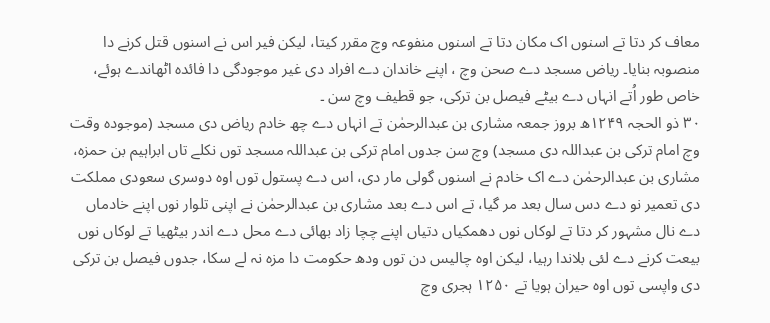معاف کر دتا تے اسنوں اک مکان دتا تے اسنوں منفوعہ وچ مقرر کیتا، لیکن فیر اس نے اسنوں قتل کرنے دا منصوبہ بنایا۔ ریاض مسجد دے صحن وچ ، اپنے خاندان دے افراد دی غیر موجودگی دا فائدہ اٹھاندے ہوئے، خاص طور اُتے انہاں دے بیٹے فیصل بن ترکی، جو قطیف وچ سن ۔
۳۰ ذو الحجہ ۱۲۴۹ھ بروز جمعہ مشاری بن عبدالرحمٰن تے انہاں دے چھ خادم ریاض دی مسجد (موجودہ وقت وچ امام ترکی بن عبداللہ دی مسجد) وچ سن جدوں امام ترکی بن عبداللہ مسجد توں نکلے تاں ابراہیم بن حمزہ، مشاری بن عبدالرحمٰن دے اک خادم نے اسنوں گولی مار دی، اس دے پستول توں اوہ دوسری سعودی مملکت دی تعمیر نو دے دس سال بعد مر گیا، تے اس دے بعد مشاری بن عبدالرحمٰن نے اپنی تلوار نوں اپنے خادماں دے نال مشہور کر دتا تے لوکاں نوں دھمکیاں دتیاں اپنے چچا زاد بھائی دے محل دے اندر بیٹھیا تے لوکاں نوں بیعت کرنے دے لئی بلاندا رہیا، لیکن اوہ چالیس دن توں ودھ حکومت دا مزہ نہ لے سکا، جدوں فیصل بن ترکی دی واپسی توں اوہ حیران ہويا تے ۱۲۵۰ ہجری وچ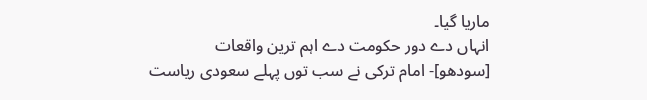ماریا گیا۔
انہاں دے دور حکومت دے اہم ترین واقعات
[سودھو]- امام ترکی نے سب توں پہلے سعودی ریاست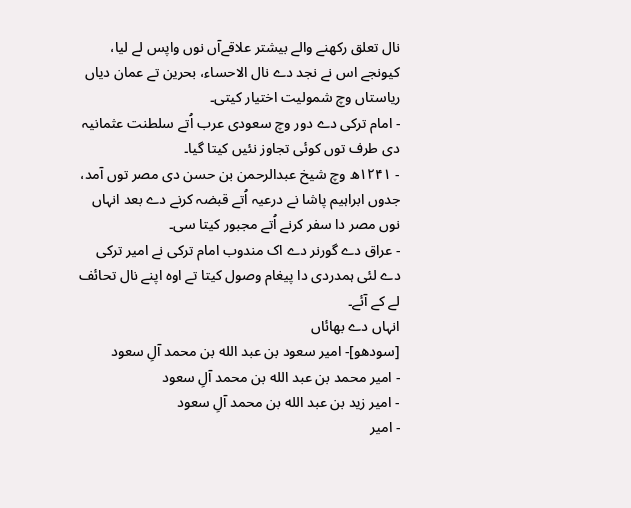نال تعلق رکھنے والے بیشتر علاقےآں نوں واپس لے لیا، کیونجے اس نے نجد دے نال الاحساء، بحرین تے عمان دیاں ریاستاں وچ شمولیت اختیار کيتی۔
- امام ترکی دے دور وچ سعودی عرب اُتے سلطنت عثمانیہ دی طرف توں کوئی تجاوز نئيں کيتا گیا۔
- ۱۲۴۱ھ وچ شیخ عبدالرحمن بن حسن دی مصر توں آمد، جدوں ابراہیم پاشا نے درعیہ اُتے قبضہ کرنے دے بعد انہاں نوں مصر دا سفر کرنے اُتے مجبور کيتا سی۔
- عراق دے گورنر دے اک مندوب امام ترکی نے امیر ترکی دے لئی ہمدردی دا پیغام وصول کيتا تے اوہ اپنے نال تحائف لے کے آئے۔
انہاں دے بھائاں
[سودھو]- امير سعود بن عبد الله بن محمد آلِ سعود
- امير محمد بن عبد الله بن محمد آلِ سعود
- امير زيد بن عبد الله بن محمد آلِ سعود
- امير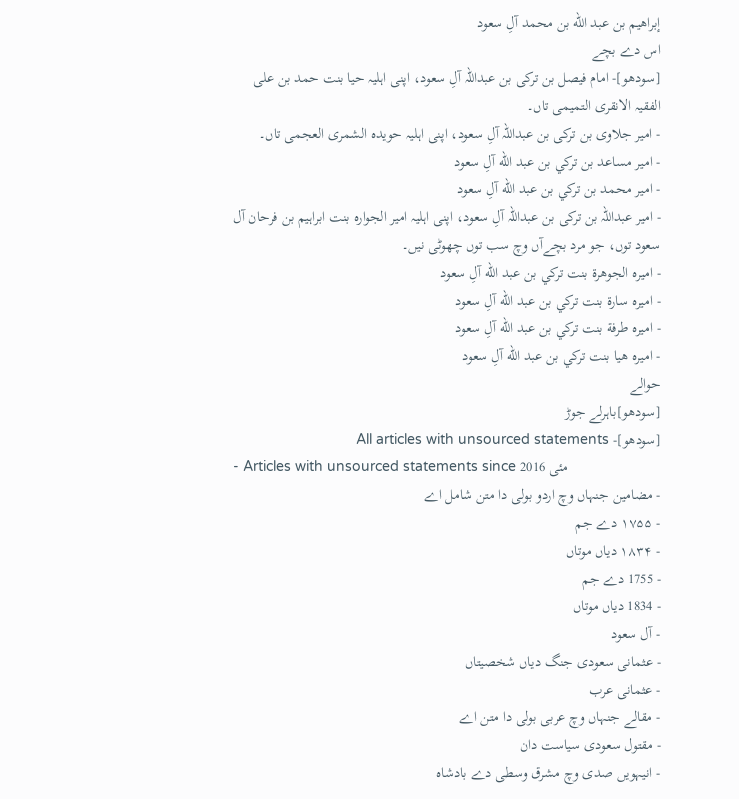إبراهيم بن عبد الله بن محمد آلِ سعود
اس دے بچے
[سودھو]- امام فیصل بن ترکی بن عبداللہ آلِ سعود، اپنی اہلیہ حیا بنت حمد بن علی الفقیہ الانقری التمیمی تاں۔
- امیر جلاوی بن ترکی بن عبداللہ آلِ سعود، اپنی اہلیہ حویدہ الشمری العجمی تاں۔
- امير مساعد بن تركي بن عبد الله آلِ سعود
- امير محمد بن تركي بن عبد الله آلِ سعود
- امیر عبداللہ بن ترکی بن عبداللہ آلِ سعود، اپنی اہلیہ امیر الجوارہ بنت ابراہیم بن فرحان آل سعود توں، جو مرد بچےآں وچ سب توں چھوٹی نيں۔
- اميرہ الجوهرة بنت تركي بن عبد الله آلِ سعود
- اميرہ سارة بنت تركي بن عبد الله آلِ سعود
- اميرہ طرفة بنت تركي بن عبد الله آلِ سعود
- اميرہ هيا بنت تركي بن عبد الله آلِ سعود
حوالے
[سودھو]باہرلے جوڑ
[سودھو]- All articles with unsourced statements
- Articles with unsourced statements since مئی 2016
- مضامین جنہاں وچ اردو بولی دا متن شامل اے
- ۱۷۵۵ دے جم
- ۱۸۳۴ دیاں موتاں
- 1755 دے جم
- 1834 دیاں موتاں
- آل سعود
- عثمانی سعودی جنگ دیاں شخصیتاں
- عثمانی عرب
- مقالے جنہاں وچ عربی بولی دا متن اے
- مقتول سعودی سیاست دان
- انیہويں صدی وچ مشرق وسطی دے بادشاہ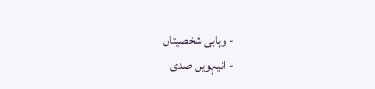- وہابی شخصیتاں
- انیہويں صدی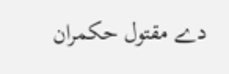دے مقتول حکمران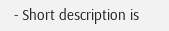- Short description is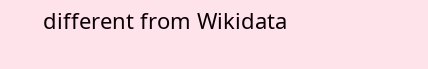different from Wikidata